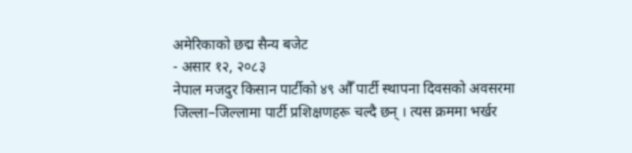अमेरिकाको छद्म सैन्य बजेट
- असार १२, २०८३
नेपाल मजदुर किसान पार्टीको ४९ औँ पार्टी स्थापना दिवसको अवसरमा जिल्ला–जिल्लामा पार्टी प्रशिक्षणहरू चल्दै छन् । त्यस क्रममा भर्खर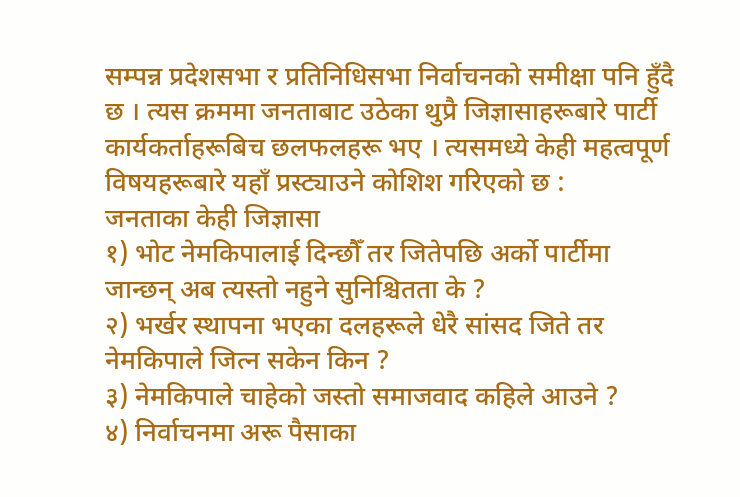सम्पन्न प्रदेशसभा र प्रतिनिधिसभा निर्वाचनको समीक्षा पनि हुँदै छ । त्यस क्रममा जनताबाट उठेका थुप्रै जिज्ञासाहरूबारे पार्टी कार्यकर्ताहरूबिच छलफलहरू भए । त्यसमध्ये केही महत्वपूर्ण विषयहरूबारे यहाँ प्रस्ट्याउने कोशिश गरिएको छ :
जनताका केही जिज्ञासा
१) भोट नेमकिपालाई दिन्छौँ तर जितेपछि अर्को पार्टीमा जान्छन् अब त्यस्तो नहुने सुनिश्चितता के ?
२) भर्खर स्थापना भएका दलहरूले धेरै सांसद जिते तर नेमकिपाले जित्न सकेन किन ?
३) नेमकिपाले चाहेको जस्तो समाजवाद कहिले आउने ?
४) निर्वाचनमा अरू पैसाका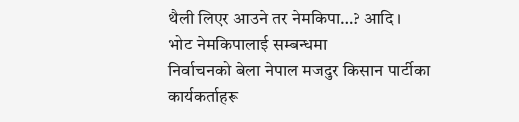थैली लिएर आउने तर नेमकिपा…? आदि ।
भोट नेमकिपालाई सम्बन्धमा
निर्वाचनको बेला नेपाल मजदुर किसान पार्टीका कार्यकर्ताहरू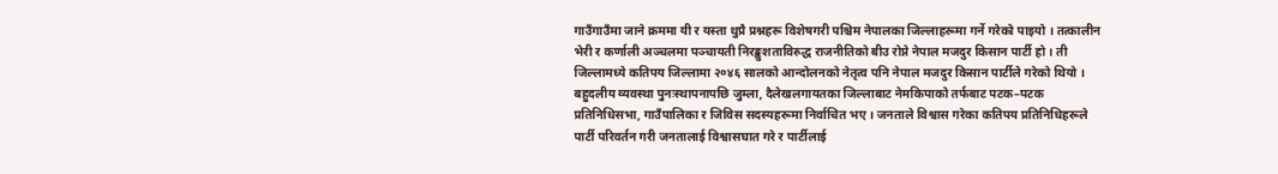गाउँगाउँमा जाने क्रममा यी र यस्ता थुप्रै प्रश्नहरू विशेषगरी पश्चिम नेपालका जिल्लाहरूमा गर्ने गरेको पाइयो । तत्कालीन भेरी र कर्णाली अञ्चलमा पञ्चायती निरङ्कुशताविरुद्ध राजनीतिको बीउ रोप्ने नेपाल मजदुर किसान पार्टी हो । ती जिल्लामध्ये कतिपय जिल्लामा २०४६ सालको आन्दोलनको नेतृत्व पनि नेपाल मजदुर किसान पार्टीले गरेको थियो । बहुदलीय व्यवस्था पुनःस्थापनापछि जुम्ला, दैलेखलगायतका जिल्लाबाट नेमकिपाको तर्फबाट पटक–पटक प्रतिनिधिसभा, गाउँपालिका र जिविस सदस्यहरूमा निर्वाचित भए । जनताले विश्वास गरेका कतिपय प्रतिनिधिहरूले पार्टी परिवर्तन गरी जनतालाई विश्वासघात गरे र पार्टीलाई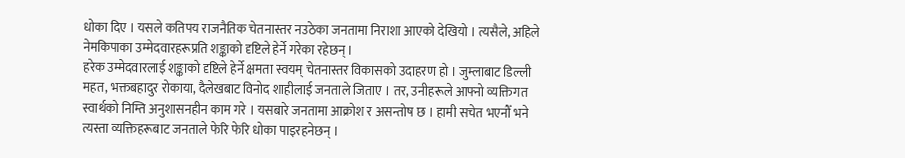धोका दिए । यसले कतिपय राजनैतिक चेतनास्तर नउठेका जनतामा निराशा आएको देखियो । त्यसैले, अहिले नेमकिपाका उम्मेदवारहरूप्रति शङ्काको दृष्टिले हेर्ने गरेका रहेछन् ।
हरेक उम्मेदवारलाई शङ्काको दृष्टिले हेर्ने क्षमता स्वयम् चेतनास्तर विकासको उदाहरण हो । जुम्लाबाट डिल्ली महत, भक्तबहादुर रोकाया, दैलेखबाट विनोद शाहीलाई जनताले जिताए । तर, उनीहरूले आफ्नो व्यक्तिगत स्वार्थको निम्ति अनुशासनहीन काम गरे । यसबारे जनतामा आक्रोश र असन्तोष छ । हामी सचेत भएनौँ भने त्यस्ता व्यक्तिहरूबाट जनताले फेरि फेरि धोका पाइरहनेछन् ।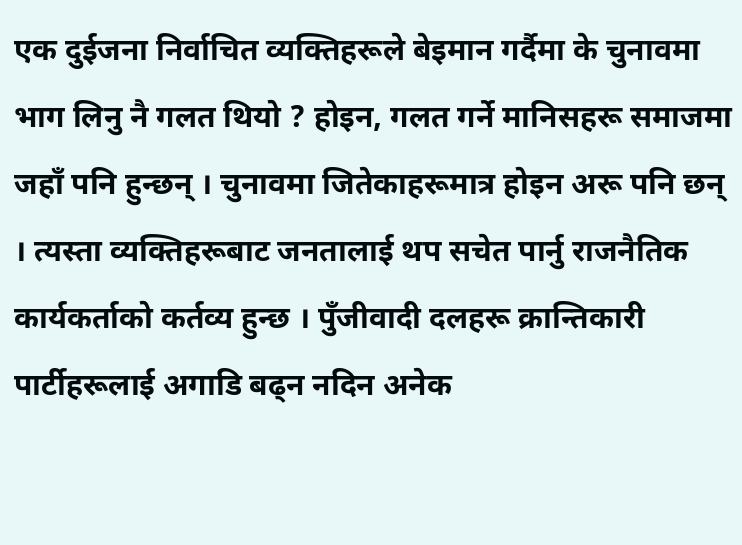एक दुईजना निर्वाचित व्यक्तिहरूले बेइमान गर्दैमा के चुनावमा भाग लिनु नै गलत थियो ? होइन, गलत गर्ने मानिसहरू समाजमा जहाँ पनि हुन्छन् । चुनावमा जितेकाहरूमात्र होइन अरू पनि छन् । त्यस्ता व्यक्तिहरूबाट जनतालाई थप सचेत पार्नु राजनैतिक कार्यकर्ताको कर्तव्य हुन्छ । पुँजीवादी दलहरू क्रान्तिकारी पार्टीहरूलाई अगाडि बढ्न नदिन अनेक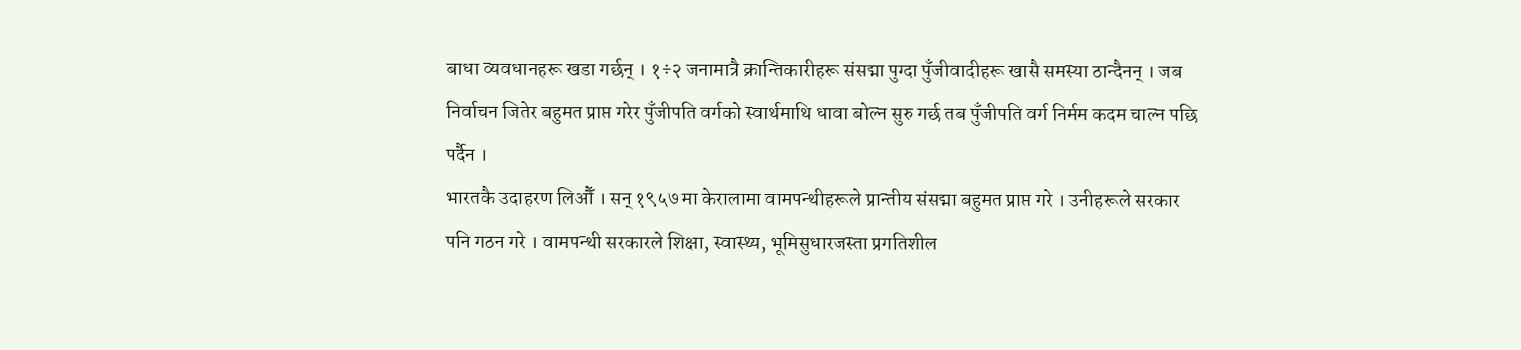बाधा व्यवधानहरू खडा गर्छन् । १÷२ जनामात्रै क्रान्तिकारीहरू संसद्मा पुग्दा पुँजीवादीहरू खासै समस्या ठान्दैनन् । जब निर्वाचन जितेर बहुमत प्राप्त गरेर पुँजीपति वर्गको स्वार्थमाथि धावा बोल्न सुरु गर्छ तब पुँजीपति वर्ग निर्मम कदम चाल्न पछि पर्दैन ।
भारतकै उदाहरण लिऔँ । सन् १९५७ मा केरालामा वामपन्थीहरूले प्रान्तीय संसद्मा बहुमत प्राप्त गरे । उनीहरूले सरकार पनि गठन गरे । वामपन्थी सरकारले शिक्षा, स्वास्थ्य, भूमिसुधारजस्ता प्रगतिशील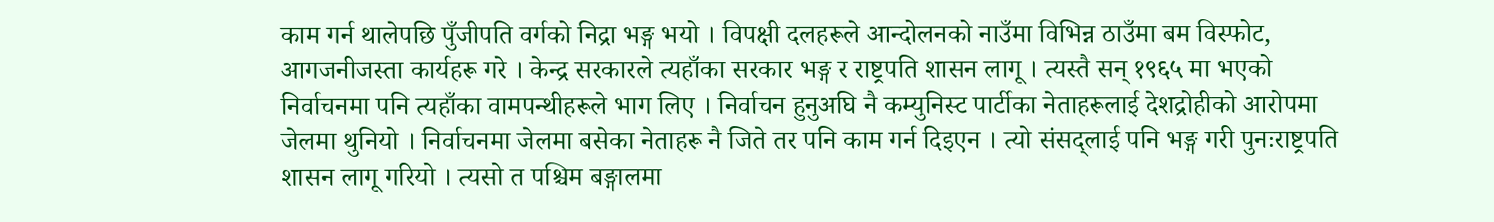काम गर्न थालेपछि पुँजीपति वर्गको निद्रा भङ्ग भयो । विपक्षी दलहरूले आन्दोलनको नाउँमा विभिन्न ठाउँमा बम विस्फोट, आगजनीजस्ता कार्यहरू गरे । केन्द्र सरकारले त्यहाँका सरकार भङ्ग र राष्ट्रपति शासन लागू । त्यस्तै सन् १९६५ मा भएको निर्वाचनमा पनि त्यहाँका वामपन्थीहरूले भाग लिए । निर्वाचन हुनुअघि नै कम्युनिस्ट पार्टीका नेताहरूलाई देशद्रोहीको आरोपमा जेलमा थुनियो । निर्वाचनमा जेलमा बसेका नेताहरू नै जिते तर पनि काम गर्न दिइएन । त्यो संसद्लाई पनि भङ्ग गरी पुनःराष्ट्रपति शासन लागू गरियो । त्यसो त पश्चिम बङ्गालमा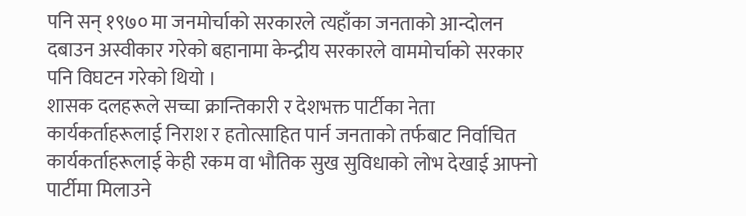पनि सन् १९७० मा जनमोर्चाको सरकारले त्यहाँका जनताको आन्दोलन दबाउन अस्वीकार गरेको बहानामा केन्द्रीय सरकारले वाममोर्चाको सरकार पनि विघटन गरेको थियो ।
शासक दलहरूले सच्चा क्रान्तिकारी र देशभक्त पार्टीका नेता कार्यकर्ताहरूलाई निराश र हतोत्साहित पार्न जनताको तर्फबाट निर्वाचित कार्यकर्ताहरूलाई केही रकम वा भौतिक सुख सुविधाको लोभ देखाई आफ्नो पार्टीमा मिलाउने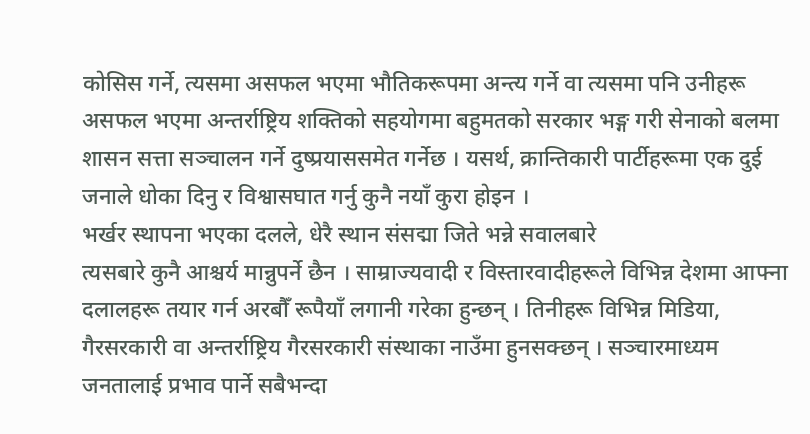कोसिस गर्ने, त्यसमा असफल भएमा भौतिकरूपमा अन्त्य गर्ने वा त्यसमा पनि उनीहरू असफल भएमा अन्तर्राष्ट्रिय शक्तिको सहयोगमा बहुमतको सरकार भङ्ग गरी सेनाको बलमा शासन सत्ता सञ्चालन गर्ने दुष्प्रयाससमेत गर्नेछ । यसर्थ, क्रान्तिकारी पार्टीहरूमा एक दुई जनाले धोका दिनु र विश्वासघात गर्नु कुनै नयाँ कुरा होइन ।
भर्खर स्थापना भएका दलले, धेरै स्थान संसद्मा जिते भन्ने सवालबारे
त्यसबारे कुनै आश्चर्य मान्नुपर्ने छैन । साम्राज्यवादी र विस्तारवादीहरूले विभिन्न देशमा आफ्ना दलालहरू तयार गर्न अरबौँ रूपैयाँ लगानी गरेका हुन्छन् । तिनीहरू विभिन्न मिडिया, गैरसरकारी वा अन्तर्राष्ट्रिय गैरसरकारी संस्थाका नाउँमा हुनसक्छन् । सञ्चारमाध्यम जनतालाई प्रभाव पार्ने सबैभन्दा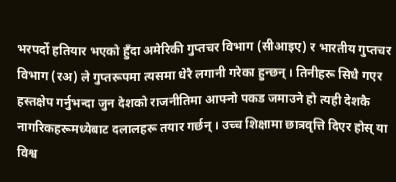भरपर्दो हतियार भएको हुँदा अमेरिकी गुप्तचर विभाग (सीआइए) र भारतीय गुप्तचर विभाग (रअ) ले गुप्तरूपमा त्यसमा धेरै लगानी गरेका हुन्छन् । तिनीहरू सिधै गएर हस्तक्षेप गर्नुभन्दा जुन देशको राजनीतिमा आफ्नो पकड जमाउने हो त्यही देशकै नागरिकहरूमध्येबाट दलालहरू तयार गर्छन् । उच्च शिक्षामा छात्रवृत्ति दिएर होस् या विश्व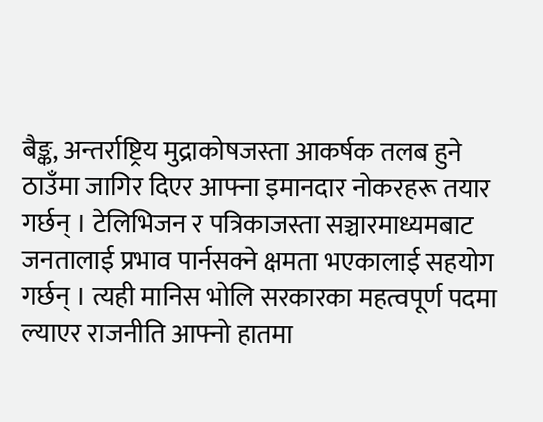बैङ्क, अन्तर्राष्ट्रिय मुद्राकोषजस्ता आकर्षक तलब हुने ठाउँमा जागिर दिएर आफ्ना इमानदार नोकरहरू तयार गर्छन् । टेलिभिजन र पत्रिकाजस्ता सञ्चारमाध्यमबाट जनतालाई प्रभाव पार्नसक्ने क्षमता भएकालाई सहयोग गर्छन् । त्यही मानिस भोलि सरकारका महत्वपूर्ण पदमा ल्याएर राजनीति आफ्नो हातमा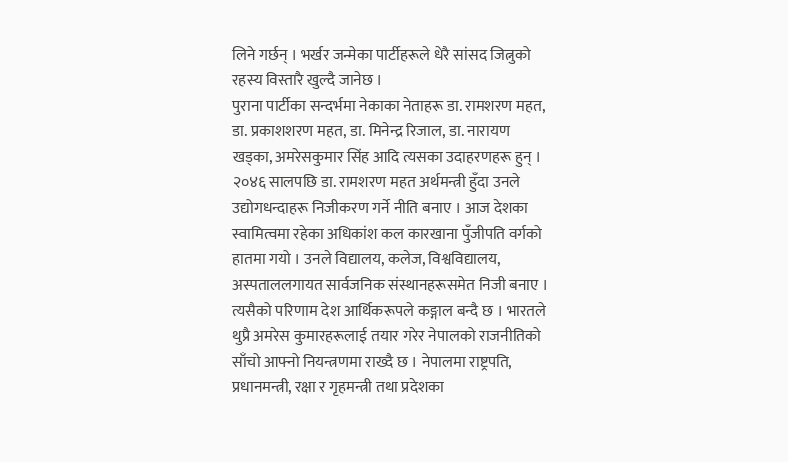लिने गर्छन् । भर्खर जन्मेका पार्टीहरूले धेरै सांसद जित्नुको रहस्य विस्तारै खुल्दै जानेछ ।
पुराना पार्टीका सन्दर्भमा नेकाका नेताहरू डा. रामशरण महत, डा. प्रकाशशरण महत, डा. मिनेन्द्र रिजाल, डा. नारायण खड्का, अमरेसकुमार सिंह आदि त्यसका उदाहरणहरू हुन् । २०४६ सालपछि डा. रामशरण महत अर्थमन्त्री हुँदा उनले उद्योगधन्दाहरू निजीकरण गर्ने नीति बनाए । आज देशका स्वामित्वमा रहेका अधिकांश कल कारखाना पुँजीपति वर्गको हातमा गयो । उनले विद्यालय, कलेज, विश्वविद्यालय, अस्पताललगायत सार्वजनिक संस्थानहरूसमेत निजी बनाए । त्यसैको परिणाम देश आर्थिकरूपले कङ्गाल बन्दै छ । भारतले थुप्रै अमरेस कुमारहरूलाई तयार गरेर नेपालको राजनीतिको साँचो आफ्नो नियन्त्रणमा राख्दै छ । नेपालमा राष्ट्रपति, प्रधानमन्त्री, रक्षा र गृहमन्त्री तथा प्रदेशका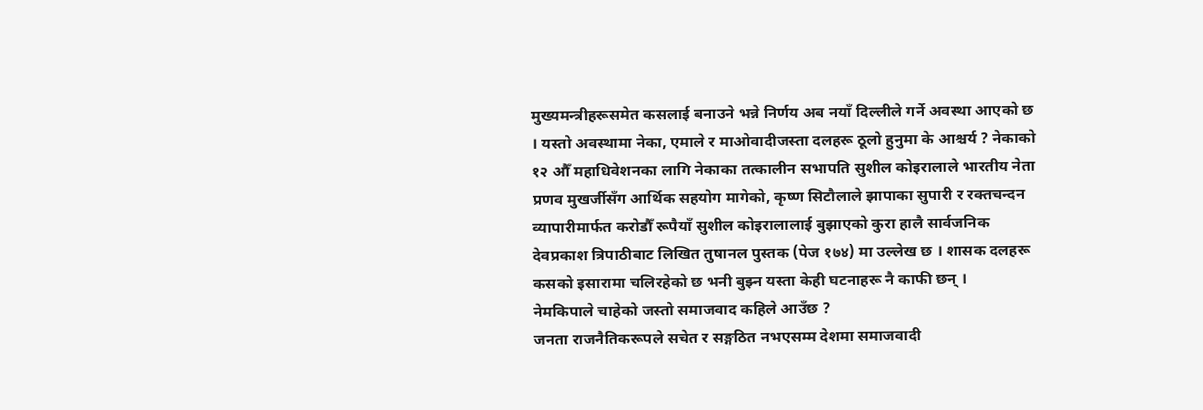मुख्यमन्त्रीहरूसमेत कसलाई बनाउने भन्ने निर्णय अब नयाँ दिल्लीले गर्ने अवस्था आएको छ । यस्तो अवस्थामा नेका, एमाले र माओवादीजस्ता दलहरू ठूलो हुनुमा के आश्चर्य ? नेकाको १२ औँ महाधिवेशनका लागि नेकाका तत्कालीन सभापति सुशील कोइरालाले भारतीय नेता प्रणव मुखर्जीसँग आर्थिक सहयोग मागेको, कृष्ण सिटौलाले झापाका सुपारी र रक्तचन्दन व्यापारीमार्फत करोडौँ रूपैयाँ सुशील कोइरालालाई बुझाएको कुरा हालै सार्वजनिक देवप्रकाश त्रिपाठीबाट लिखित तुषानल पुस्तक (पेज १७४) मा उल्लेख छ । शासक दलहरू कसको इसारामा चलिरहेको छ भनी बुझ्न यस्ता केही घटनाहरू नै काफी छन् ।
नेमकिपाले चाहेको जस्तो समाजवाद कहिले आउँछ ?
जनता राजनैतिकरूपले सचेत र सङ्गठित नभएसम्म देशमा समाजवादी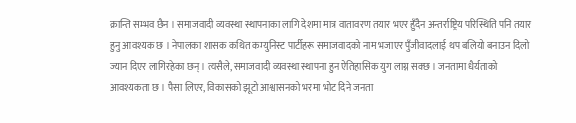क्रान्ति सम्भव छैन । समाजवादी व्यवस्था स्थापनाका लागि देशमा मात्र वातावरण तयार भएर हुँदैन अन्तर्राष्ट्रिय परिस्थिति पनि तयार हुनु आवश्यक छ । नेपालका शासक कथित कम्युनिस्ट पार्टीहरू समाजवादको नाम भजाएर पुँजीवादलाई थप बलियो बनाउन दिलो ज्यान दिएर लागिरहेका छन् । त्यसैले, समाजवादी व्यवस्था स्थापना हुन ऐतिहासिक युग लाग्न सक्छ । जनतामा धैर्यताको आवश्यकता छ । पैसा लिएर, विकासको झूटो आश्वासनको भरमा भोट दिने जनता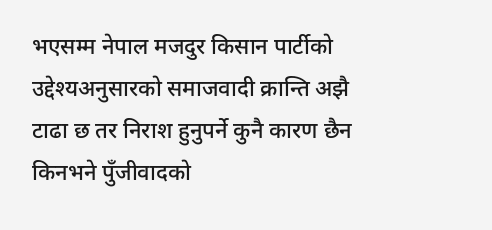भएसम्म नेपाल मजदुर किसान पार्टीको उद्देश्यअनुसारको समाजवादी क्रान्ति अझै टाढा छ तर निराश हुनुपर्ने कुनै कारण छैन किनभने पुँजीवादको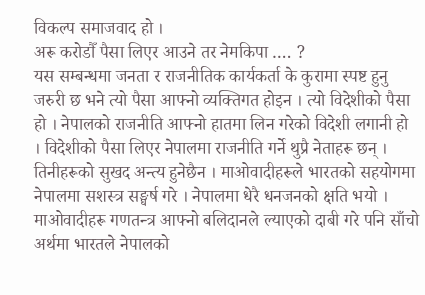विकल्प समाजवाद हो ।
अरू करोडौँ पैसा लिएर आउने तर नेमकिपा …. ?
यस सम्बन्धमा जनता र राजनीतिक कार्यकर्ता के कुरामा स्पष्ट हुनु जरुरी छ भने त्यो पैसा आफ्नो व्यक्तिगत होइन । त्यो विदेशीको पैसा हो । नेपालको राजनीति आफ्नो हातमा लिन गरेको विदेशी लगानी हो । विदेशीको पैसा लिएर नेपालमा राजनीति गर्ने थुप्रै नेताहरू छन् । तिनीहरूको सुखद अन्त्य हुनेछैन । माओवादीहरूले भारतको सहयोगमा नेपालमा सशस्त्र सङ्घर्ष गरे । नेपालमा धेरै धनजनको क्षति भयो । माओवादीहरू गणतन्त्र आफ्नो बलिदानले ल्याएको दाबी गरे पनि साँचो अर्थमा भारतले नेपालको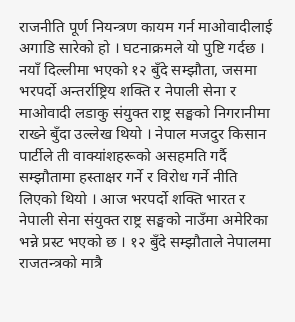राजनीति पूर्ण नियन्त्रण कायम गर्न माओवादीलाई अगाडि सारेको हो । घटनाक्रमले यो पुष्टि गर्दछ ।
नयाँ दिल्लीमा भएको १२ बुँदे सम्झौता, जसमा भरपर्दो अन्तर्राष्ट्रिय शक्ति र नेपाली सेना र माओवादी लडाकु संयुक्त राष्ट्र सङ्घको निगरानीमा राख्ने बुँदा उल्लेख थियो । नेपाल मजदुर किसान पार्टीले ती वाक्यांशहरूको असहमति गर्दै सम्झौतामा हस्ताक्षर गर्ने र विरोध गर्ने नीति लिएको थियो । आज भरपर्दो शक्ति भारत र नेपाली सेना संयुक्त राष्ट्र सङ्घको नाउँमा अमेरिका भन्ने प्रस्ट भएको छ । १२ बुँदे सम्झौताले नेपालमा राजतन्त्रको मात्रै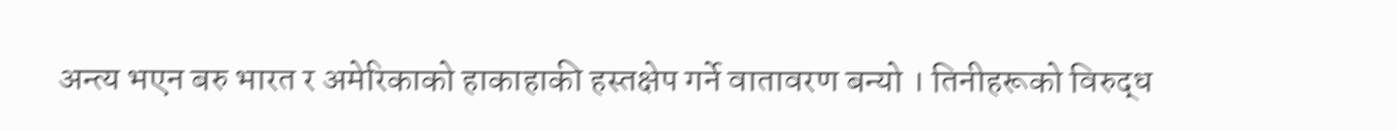अन्त्य भएन बरु भारत र अमेरिकाको हाकाहाकी हस्तक्षेप गर्ने वातावरण बन्यो । तिनीहरूको विरुद्ध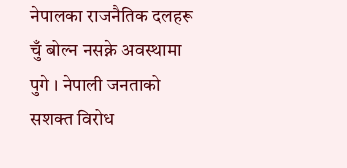नेपालका राजनैतिक दलहरू चुँ बोल्न नसक्ने अवस्थामा पुगे । नेपाली जनताको सशक्त विरोध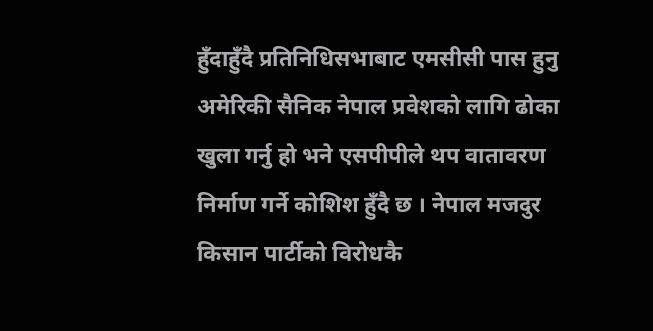हुँदाहुँदै प्रतिनिधिसभाबाट एमसीसी पास हुनु अमेरिकी सैनिक नेपाल प्रवेशको लागि ढोका खुला गर्नु हो भने एसपीपीले थप वातावरण निर्माण गर्ने कोशिश हुँदै छ । नेपाल मजदुर किसान पार्टीको विरोधकै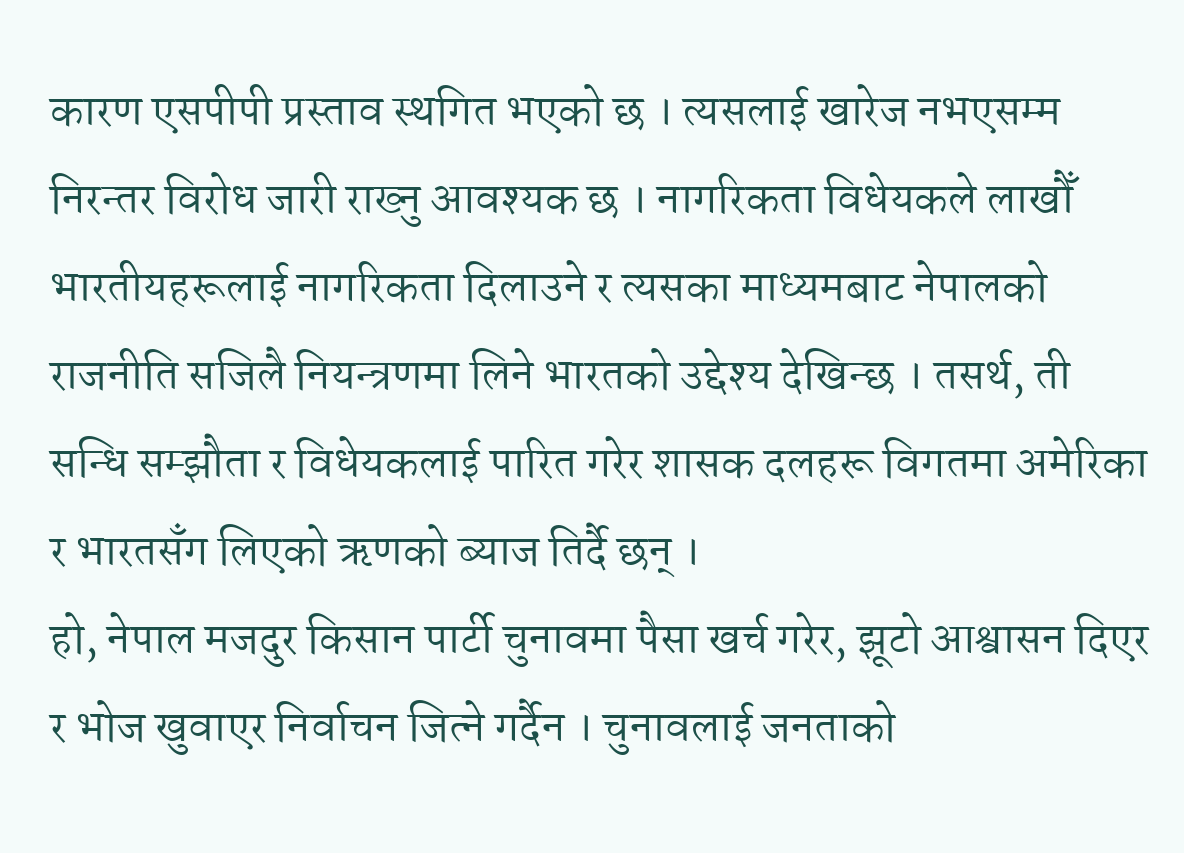कारण एसपीपी प्रस्ताव स्थगित भएको छ । त्यसलाई खारेज नभएसम्म निरन्तर विरोध जारी राख्नु आवश्यक छ । नागरिकता विधेयकले लाखौँ भारतीयहरूलाई नागरिकता दिलाउने र त्यसका माध्यमबाट नेपालको राजनीति सजिलै नियन्त्रणमा लिने भारतको उद्देश्य देखिन्छ । तसर्थ, ती सन्धि सम्झौता र विधेयकलाई पारित गरेर शासक दलहरू विगतमा अमेरिका र भारतसँग लिएको ऋणको ब्याज तिर्दै छन् ।
हो, नेपाल मजदुर किसान पार्टी चुनावमा पैसा खर्च गरेर, झूटो आश्वासन दिएर र भोज खुवाएर निर्वाचन जित्ने गर्दैन । चुनावलाई जनताको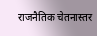राजनैतिक चेतनास्तर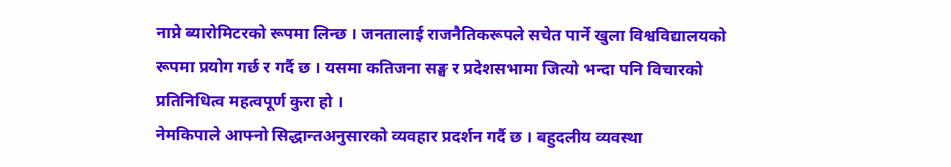नाप्ने ब्यारोमिटरको रूपमा लिन्छ । जनतालाई राजनैतिकरूपले सचेत पार्ने खुला विश्वविद्यालयको रूपमा प्रयोग गर्छ र गर्दै छ । यसमा कतिजना सङ्घ र प्रदेशसभामा जित्यो भन्दा पनि विचारको प्रतिनिधित्व महत्वपूर्ण कुरा हो ।
नेमकिपाले आफ्नो सिद्धान्तअनुसारको व्यवहार प्रदर्शन गर्दै छ । बहुदलीय व्यवस्था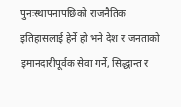पुनःस्थापनापछिको राजनैतिक इतिहासलाई हेर्ने हो भने देश र जनताको इमानदारीपूर्वक सेवा गर्ने, सिद्धान्त र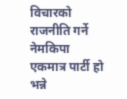विचारको राजनीति गर्ने नेमकिपा एकमात्र पार्टी हो भन्ने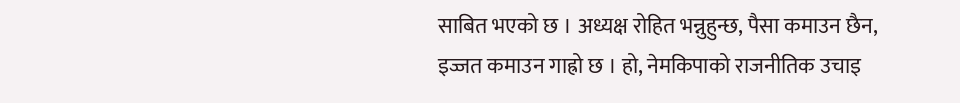साबित भएको छ । अध्यक्ष रोहित भन्नुहुन्छ, पैसा कमाउन छैन, इज्जत कमाउन गाह्रो छ । हो, नेमकिपाको राजनीतिक उचाइ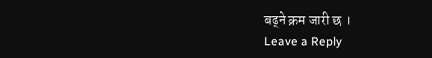बढ्ने क्रम जारी छ ।
Leave a Reply